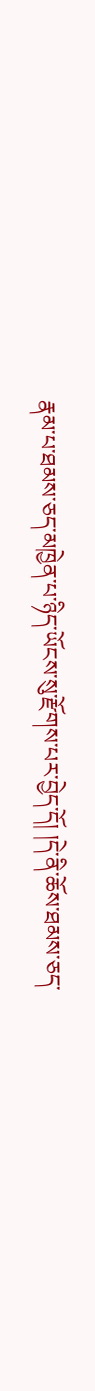རྣམ་པ་ཐམས་ཅད་མཁྱེན་པ་ཉིད་ཡོངས་སུ་རྫོགས་པར་བྱེད་དོ། །དེ་ནི་ཆོས་ཐམས་ཅད་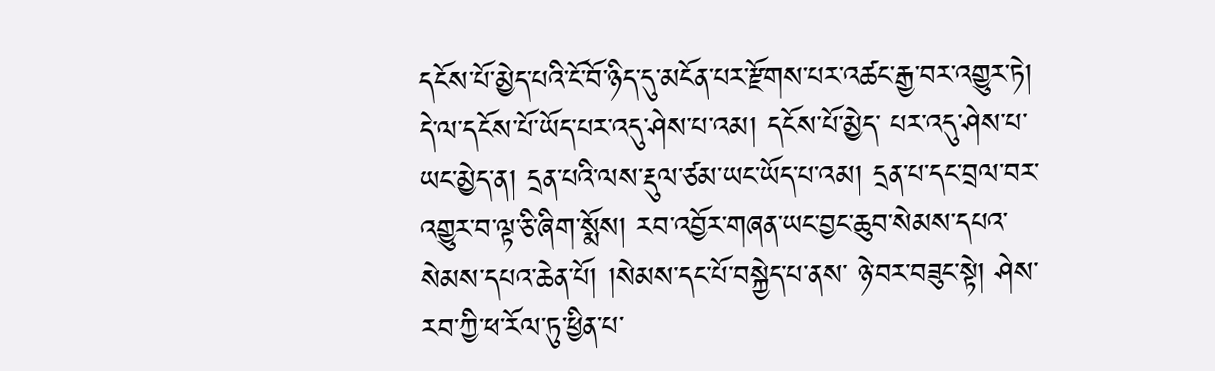དངོས་པོ་མྱེད་པའི་ངོ་བོ་ཉིད་དུ་མངོན་པར་རྫོགས་པར་འཚང་རྒྱ་བར་འགྱུར་ཏེ། དེ་ལ་དངོས་པོ་ཡོད་པར་འདུ་ཤེས་པ་འམ། དངོས་པོ་མྱེད་ པར་འདུ་ཤེས་པ་ཡང་མྱེད་ན། དྲན་པའི་ལས་རྡུལ་ཙམ་ཡང་ཡོད་པ་འམ། དྲན་པ་དང་བྲལ་བར་འགྱུར་བ་ལྟ་ཅི་ཞིག་སྨོས། རབ་འབྱོར་གཞན་ཡང་བྱང་ཆུབ་སེམས་དཔའ་སེམས་དཔའ་ཆེན་པོ། །སེམས་དང་པོ་བསྐྱེད་པ་ནས་ ཉེ་བར་བཟུང་སྟེ། ཤེས་རབ་ཀྱི་ཕ་རོལ་ཏུ་ཕྱིན་པ་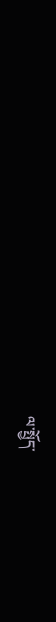ལ་སྤྱོད་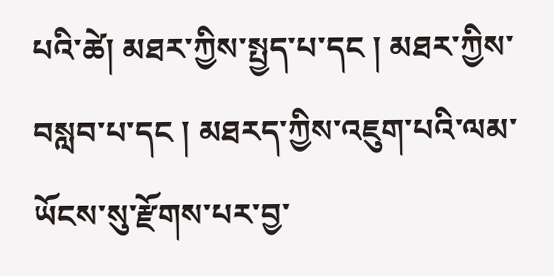པའི་ཚེ། མཐར་ཀྱིས་སྤྱད་པ་དང ། མཐར་ཀྱིས་བསླབ་པ་དང ། མཐརད་ཀྱིས་འཇུག་པའི་ལམ་ཡོངས་སུ་རྫོགས་པར་བྱ་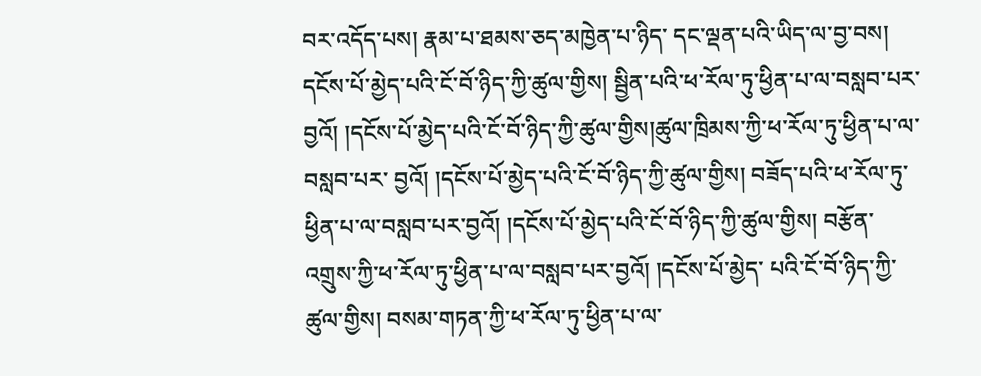བར་འདོད་པས། རྣམ་པ་ཐམས་ཅད་མཁྱེན་པ་ཉིད་ དང་ལྡན་པའི་ཡིད་ལ་བྱ་བས། དངོས་པོ་མྱེད་པའི་ངོ་བོ་ཉིད་ཀྱི་ཚུལ་གྱིས། སྦྱིན་པའི་ཕ་རོལ་ཏུ་ཕྱིན་པ་ལ་བསླབ་པར་བྱའོ། །དངོས་པོ་མྱེད་པའི་ངོ་བོ་ཉིད་ཀྱི་ཚུལ་གྱིས།ཚུལ་ཁྲིམས་ཀྱི་ཕ་རོལ་ཏུ་ཕྱིན་པ་ལ་བསླབ་པར་ བྱའོ། །དངོས་པོ་མྱེད་པའི་ངོ་བོ་ཉིད་ཀྱི་ཚུལ་གྱིས། བཟོད་པའི་ཕ་རོལ་ཏུ་ཕྱིན་པ་ལ་བསླབ་པར་བྱའོ། །དངོས་པོ་མྱེད་པའི་ངོ་བོ་ཉིད་ཀྱི་ཚུལ་གྱིས། བརྩོན་འགྲུས་ཀྱི་ཕ་རོལ་ཏུ་ཕྱིན་པ་ལ་བསླབ་པར་བྱའོ། །དངོས་པོ་མྱེད་ པའི་ངོ་བོ་ཉིད་ཀྱི་ཚུལ་གྱིས། བསམ་གཏན་ཀྱི་ཕ་རོལ་ཏུ་ཕྱིན་པ་ལ་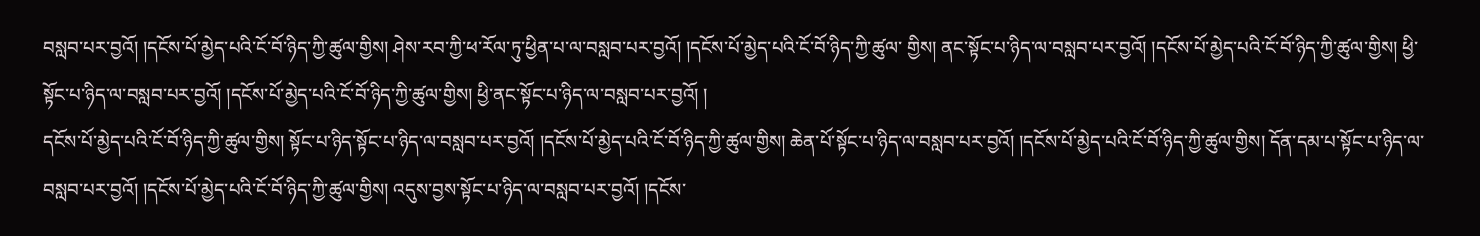བསླབ་པར་བྱའོ། །དངོས་པོ་མྱེད་པའི་ངོ་བོ་ཉིད་ཀྱི་ཚུལ་གྱིས། ཤེས་རབ་ཀྱི་ཕ་རོལ་ཏུ་ཕྱིན་པ་ལ་བསླབ་པར་བྱའོ། །དངོས་པོ་མྱེད་པའི་ངོ་བོ་ཉིད་ཀྱི་ཚུལ་ གྱིས། ནང་སྟོང་པ་ཉིད་ལ་བསླབ་པར་བྱའོ། །དངོས་པོ་མྱེད་པའི་ངོ་བོ་ཉིད་ཀྱི་ཚུལ་གྱིས། ཕྱི་སྟོང་པ་ཉིད་ལ་བསླབ་པར་བྱའོ། །དངོས་པོ་མྱེད་པའི་ངོ་བོ་ཉིད་ཀྱི་ཚུལ་གྱིས། ཕྱི་ནང་སྟོང་པ་ཉིད་ལ་བསླབ་པར་བྱའོ། །
དངོས་པོ་མྱེད་པའི་ངོ་བོ་ཉིད་ཀྱི་ཚུལ་གྱིས། སྟོང་པ་ཉིད་སྟོང་པ་ཉིད་ལ་བསླབ་པར་བྱའོ། །དངོས་པོ་མྱེད་པའི་ངོ་བོ་ཉིད་ཀྱི་ཚུལ་གྱིས། ཆེན་པོ་སྟོང་པ་ཉིད་ལ་བསླབ་པར་བྱའོ། །དངོས་པོ་མྱེད་པའི་ངོ་བོ་ཉིད་ཀྱི་ཚུལ་གྱིས། དོན་དམ་པ་སྟོང་པ་ཉིད་ལ་བསླབ་པར་བྱའོ། །དངོས་པོ་མྱེད་པའི་ངོ་བོ་ཉིད་ཀྱི་ཚུལ་གྱིས། འདུས་བྱས་སྟོང་པ་ཉིད་ལ་བསླབ་པར་བྱའོ། །དངོས་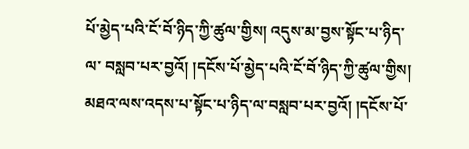པོ་མྱེད་པའི་ངོ་བོ་ཉིད་ཀྱི་ཚུལ་གྱིས། འདུས་མ་བྱས་སྟོང་པ་ཉིད་ལ་ བསླབ་པར་བྱའོ། །དངོས་པོ་མྱེད་པའི་ངོ་བོ་ཉིད་ཀྱི་ཚུལ་གྱིས། མཐའ་ལས་འདས་པ་སྟོང་པ་ཉིད་ལ་བསླབ་པར་བྱའོ། །དངོས་པོ་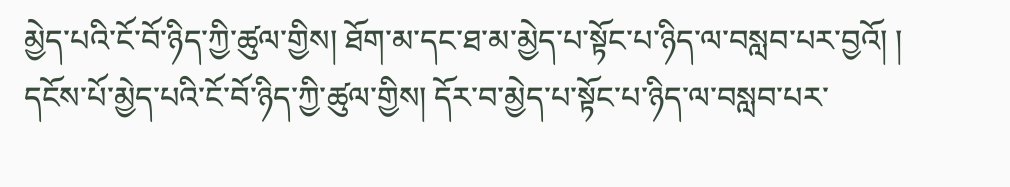མྱེད་པའི་ངོ་བོ་ཉིད་ཀྱི་ཚུལ་གྱིས། ཐོག་མ་དང་ཐ་མ་མྱེད་པ་སྟོང་པ་ཉིད་ལ་བསླབ་པར་བྱའོ། ། དངོས་པོ་མྱེད་པའི་ངོ་བོ་ཉིད་ཀྱི་ཚུལ་གྱིས། དོར་བ་མྱེད་པ་སྟོང་པ་ཉིད་ལ་བསླབ་པར་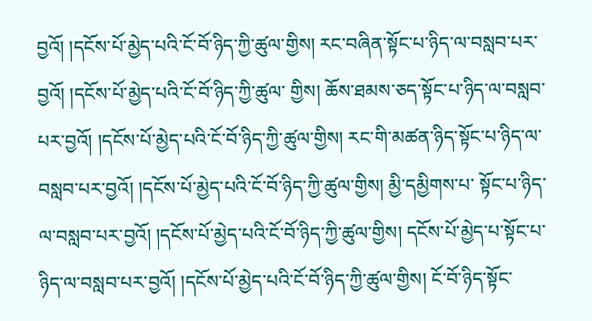བྱའོ། །དངོས་པོ་མྱེད་པའི་ངོ་བོ་ཉིད་ཀྱི་ཚུལ་གྱིས། རང་བཞིན་སྟོང་པ་ཉིད་ལ་བསླབ་པར་བྱའོ། །དངོས་པོ་མྱེད་པའི་ངོ་བོ་ཉིད་ཀྱི་ཚུལ་ གྱིས། ཆོས་ཐམས་ཅད་སྟོང་པ་ཉིད་ལ་བསླབ་པར་བྱའོ། །དངོས་པོ་མྱེད་པའི་ངོ་བོ་ཉིད་ཀྱི་ཚུལ་གྱིས། རང་གི་མཚན་ཉིད་སྟོང་པ་ཉིད་ལ་བསླབ་པར་བྱའོ། །དངོས་པོ་མྱེད་པའི་ངོ་བོ་ཉིད་ཀྱི་ཚུལ་གྱིས། མྱི་དམྱིགས་པ་ སྟོང་པ་ཉིད་ལ་བསླབ་པར་བྱའོ། །དངོས་པོ་མྱེད་པའི་ངོ་བོ་ཉིད་ཀྱི་ཚུལ་གྱིས། དངོས་པོ་མྱེད་པ་སྟོང་པ་ཉིད་ལ་བསླབ་པར་བྱའོ། །དངོས་པོ་མྱེད་པའི་ངོ་བོ་ཉིད་ཀྱི་ཚུལ་གྱིས། ངོ་བོ་ཉིད་སྟོང་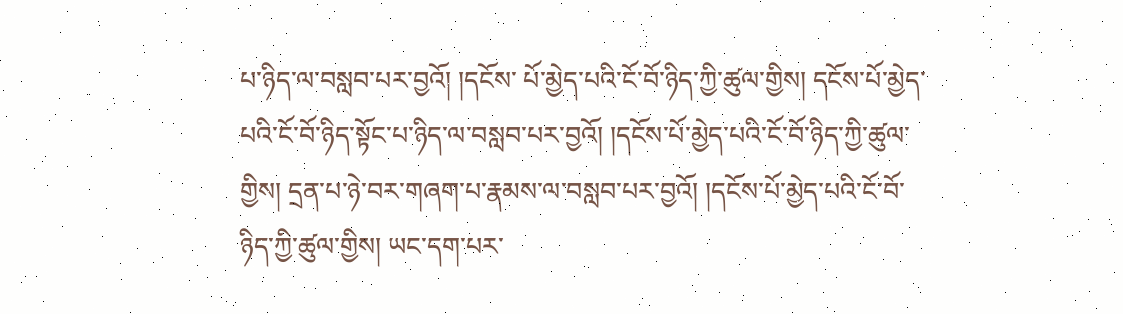པ་ཉིད་ལ་བསླབ་པར་བྱའོ། །དངོས་ པོ་མྱེད་པའི་ངོ་བོ་ཉིད་ཀྱི་ཚུལ་གྱིས། དངོས་པོ་མྱེད་པའི་ངོ་བོ་ཉིད་སྟོང་པ་ཉིད་ལ་བསླབ་པར་བྱའོ། །དངོས་པོ་མྱེད་པའི་ངོ་བོ་ཉིད་ཀྱི་ཚུལ་གྱིས། དྲན་པ་ཉེ་བར་གཞག་པ་རྣམས་ལ་བསླབ་པར་བྱའོ། །དངོས་པོ་མྱེད་པའི་ངོ་བོ་
ཉིད་ཀྱི་ཚུལ་གྱིས། ཡང་དག་པར་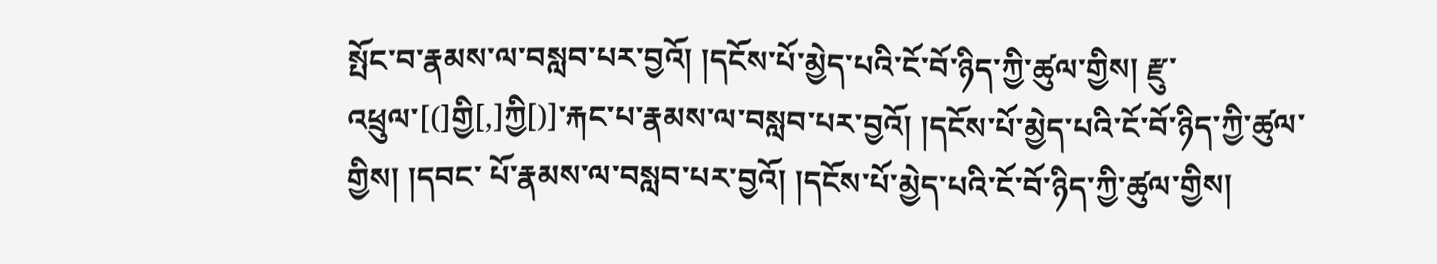སྤོང་བ་རྣམས་ལ་བསླབ་པར་བྱའོ། །དངོས་པོ་མྱེད་པའི་ངོ་བོ་ཉིད་ཀྱི་ཚུལ་གྱིས། རྫུ་འཕྲུལ་[(]གྱི[,]ཀྱི[)]་རྐང་པ་རྣམས་ལ་བསླབ་པར་བྱའོ། །དངོས་པོ་མྱེད་པའི་ངོ་བོ་ཉིད་ཀྱི་ཚུལ་གྱིས། །དབང་ པོ་རྣམས་ལ་བསླབ་པར་བྱའོ། །དངོས་པོ་མྱེད་པའི་ངོ་བོ་ཉིད་ཀྱི་ཚུལ་གྱིས།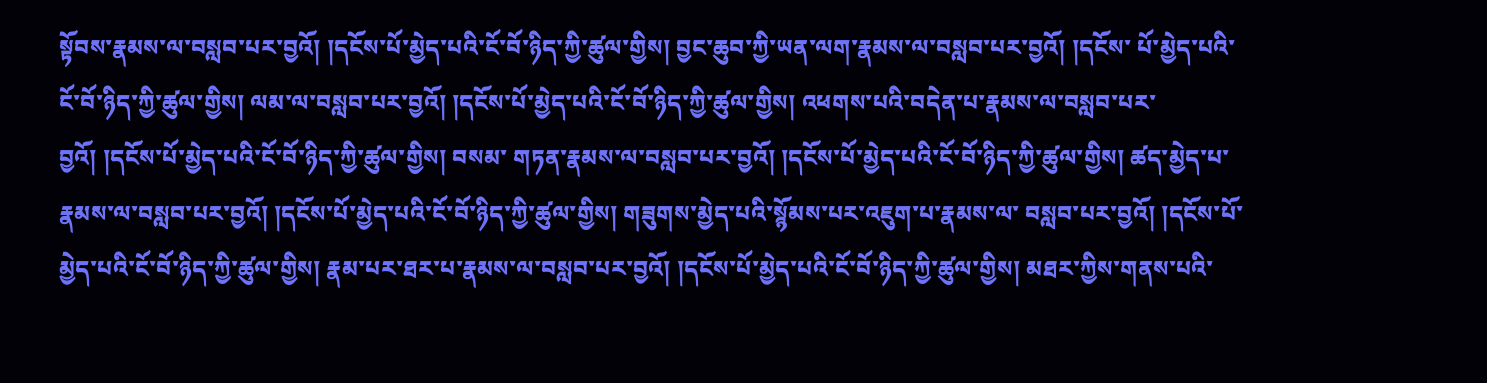སྟོབས་རྣམས་ལ་བསླབ་པར་བྱའོ། །དངོས་པོ་མྱེད་པའི་ངོ་བོ་ཉིད་ཀྱི་ཚུལ་གྱིས། བྱང་ཆུབ་ཀྱི་ཡན་ལག་རྣམས་ལ་བསླབ་པར་བྱའོ། །དངོས་ པོ་མྱེད་པའི་ངོ་བོ་ཉིད་ཀྱི་ཚུལ་གྱིས། ལམ་ལ་བསླབ་པར་བྱའོ། །དངོས་པོ་མྱེད་པའི་ངོ་བོ་ཉིད་ཀྱི་ཚུལ་གྱིས། འཕགས་པའི་བདེན་པ་རྣམས་ལ་བསླབ་པར་བྱའོ། །དངོས་པོ་མྱེད་པའི་ངོ་བོ་ཉིད་ཀྱི་ཚུལ་གྱིས། བསམ་ གཏན་རྣམས་ལ་བསླབ་པར་བྱའོ། །དངོས་པོ་མྱེད་པའི་ངོ་བོ་ཉིད་ཀྱི་ཚུལ་གྱིས། ཚད་མྱེད་པ་རྣམས་ལ་བསླབ་པར་བྱའོ། །དངོས་པོ་མྱེད་པའི་ངོ་བོ་ཉིད་ཀྱི་ཚུལ་གྱིས། གཟུགས་མྱེད་པའི་སྙོམས་པར་འཇུག་པ་རྣམས་ལ་ བསླབ་པར་བྱའོ། །དངོས་པོ་མྱེད་པའི་ངོ་བོ་ཉིད་ཀྱི་ཚུལ་གྱིས། རྣམ་པར་ཐར་པ་རྣམས་ལ་བསླབ་པར་བྱའོ། །དངོས་པོ་མྱེད་པའི་ངོ་བོ་ཉིད་ཀྱི་ཚུལ་གྱིས། མཐར་ཀྱིས་གནས་པའི་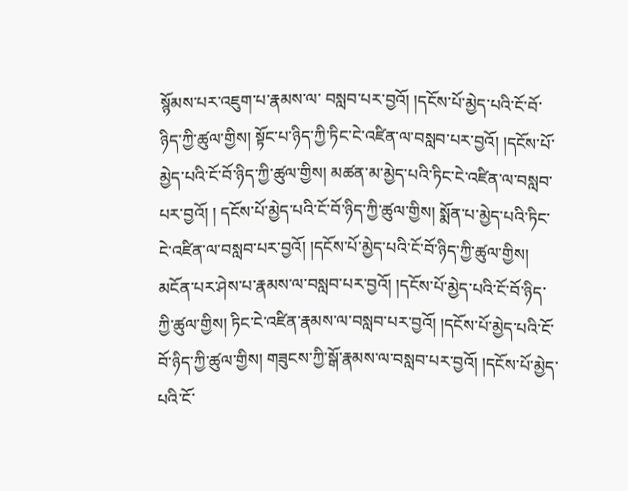སྙོམས་པར་འཇུག་པ་རྣམས་ལ་ བསླབ་པར་བྱའོ། །དངོས་པོ་མྱེད་པའི་ངོ་བོ་ཉིད་ཀྱི་ཚུལ་གྱིས། སྟོང་པ་ཉིད་ཀྱི་ཏིང་ངེ་འཛིན་ལ་བསླབ་པར་བྱའོ། །དངོས་པོ་མྱེད་པའི་ངོ་བོ་ཉིད་ཀྱི་ཚུལ་གྱིས། མཚན་མ་མྱེད་པའི་ཏིང་ངེ་འཛིན་ལ་བསླབ་པར་བྱའོ། ། དངོས་པོ་མྱེད་པའི་ངོ་བོ་ཉིད་ཀྱི་ཚུལ་གྱིས། སྨོན་པ་མྱེད་པའི་ཏིང་ངེ་འཛིན་ལ་བསླབ་པར་བྱའོ། །དངོས་པོ་མྱེད་པའི་ངོ་བོ་ཉིད་ཀྱི་ཚུལ་གྱིས། མངོན་པར་ཤེས་པ་རྣམས་ལ་བསླབ་པར་བྱའོ། །དངོས་པོ་མྱེད་པའི་ངོ་བོ་ཉིད་
ཀྱི་ཚུལ་གྱིས། ཏིང་ངེ་འཛིན་རྣམས་ལ་བསླབ་པར་བྱའོ། །དངོས་པོ་མྱེད་པའི་ངོ་བོ་ཉིད་ཀྱི་ཚུལ་གྱིས། གཟུངས་ཀྱི་སྒོ་རྣམས་ལ་བསླབ་པར་བྱའོ། །དངོས་པོ་མྱེད་པའི་ངོ་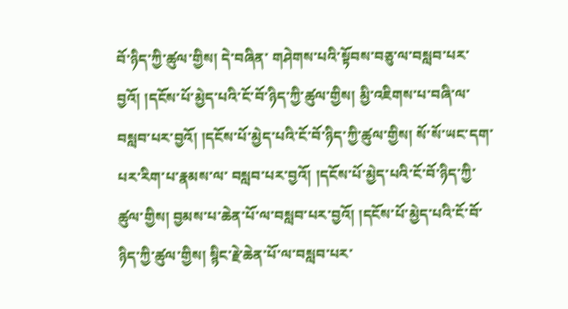བོ་ཉིད་ཀྱི་ཚུལ་གྱིས། དེ་བཞིན་ གཤེགས་པའི་སྟོབས་བཅུ་ལ་བསླབ་པར་བྱའོ། །དངོས་པོ་མྱེད་པའི་ངོ་བོ་ཉིད་ཀྱི་ཚུལ་གྱིས། མྱི་འཇིགས་པ་བཞི་ལ་བསླབ་པར་བྱའོ། །དངོས་པོ་མྱེད་པའི་ངོ་བོ་ཉིད་ཀྱི་ཚུལ་གྱིས། སོ་སོ་ཡང་དག་པར་རིག་པ་རྣམས་ལ་ བསླབ་པར་བྱའོ། །དངོས་པོ་མྱེད་པའི་ངོ་བོ་ཉིད་ཀྱི་ཚུལ་གྱིས། བྱམས་པ་ཆེན་པོ་ལ་བསླབ་པར་བྱའོ། །དངོས་པོ་མྱེད་པའི་ངོ་བོ་ཉིད་ཀྱི་ཚུལ་གྱིས། སྙིང་རྗེ་ཆེན་པོ་ལ་བསླབ་པར་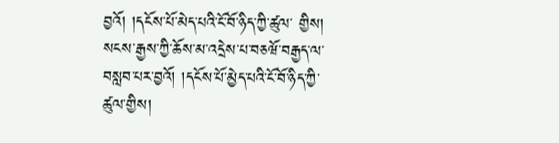བྱའོ། །དངོས་པོ་མེད་པའི་ངོ་བོ་ཉིད་ཀྱི་ཚུལ་ གྱིས། སངས་རྒྱས་ཀྱི་ཆོས་མ་འདྲེས་པ་བཅཝོ་བརྒྱད་ལ་བསླབ་པར་བྱའོ། །དངོས་པོ་མྱེད་པའི་ངོ་བོ་ཉིད་ཀྱི་ཚུལ་གྱིས།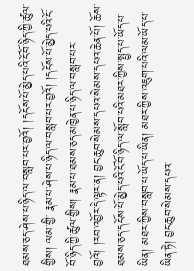ཐམས་ཅད་ཤེས་པ་ཉིད་ལ་བསླབ་པར་བྱའོ། །དངོས་པོ་མྱེད་པའི་ངོ་བོ་ཉིད་ཀྱི་ཚུལ་གྱིས། ལམ་གྱི་ རྣམ་པ་ཤེས་པ་ཉིད་ལ་བསླབ་པར་བྱའོ། །དངོས་པོ་མྱེད་པའི་ངོ་བོ་ཉིད་ཀྱི་ཚུལ་གྱིས། རྣམ་པ་ཐམས་ཅད་མཁྱེན་པ་ཉིད་ལ་བསླབ་པར་བྱའོ། །རབ་འབྱོར་དེ་ལྟར་ན། བྱང་ཆུབ་སེམས་དཔའ་སེམས་དཔའ་ཆེན་པོ། ཆོས་ཐམས་ཅད་དངོས་པོ་མྱེད་པའི་ངོ་བོ་ཉིད་ལ་སློབ་པའི་མཐར་ཀྱིས་སྤྱད་པ་ཡོད་པ་ཡིན། མཐར་ཀྱིས་བསླབ་པ་ཡོད་པ་ཡིན། མཐར་ཀྱིས་འཇུག་པའི་ལམ་ཡོད་པ་ཡིན་ཏེ། བྱང་ཆུབ་སེམས་དཔའ་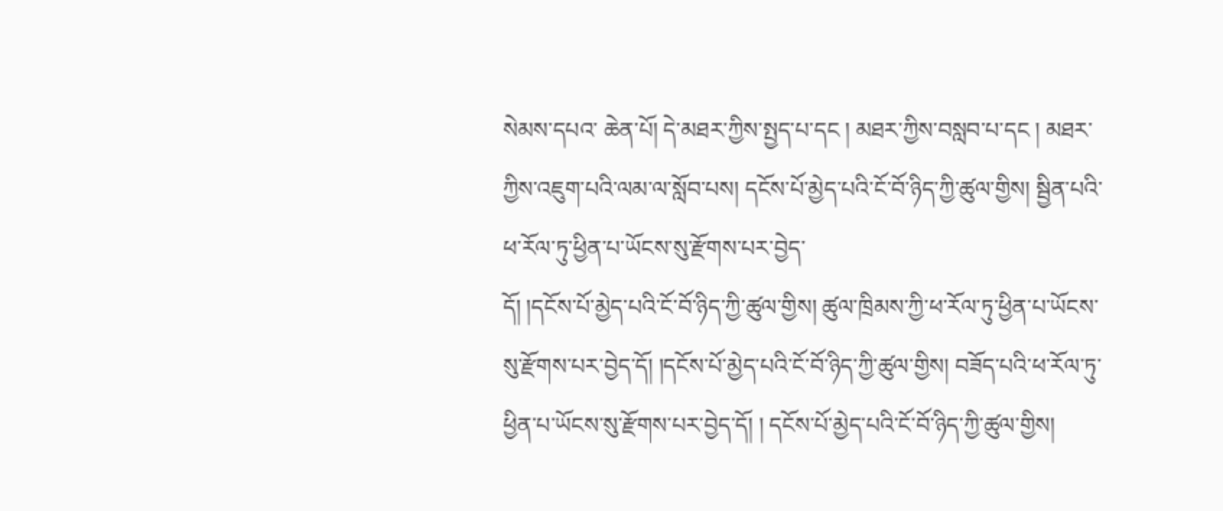སེམས་དཔའ་ ཆེན་པོ། དེ་མཐར་ཀྱིས་སྤྱད་པ་དང ། མཐར་ཀྱིས་བསླབ་པ་དང ། མཐར་ཀྱིས་འཇུག་པའི་ལམ་ལ་སློབ་པས། དངོས་པོ་མྱེད་པའི་ངོ་བོ་ཉིད་ཀྱི་ཚུལ་གྱིས། སྦྱིན་པའི་ཕ་རོལ་ཏུ་ཕྱིན་པ་ཡོངས་སུ་རྫོགས་པར་བྱེད་
དོ། །དངོས་པོ་མྱེད་པའི་ངོ་བོ་ཉིད་ཀྱི་ཚུལ་གྱིས། ཚུལ་ཁྲིམས་ཀྱི་ཕ་རོལ་ཏུ་ཕྱིན་པ་ཡོངས་སུ་རྫོགས་པར་བྱེད་དོ། །དངོས་པོ་མྱེད་པའི་ངོ་བོ་ཉིད་ཀྱི་ཚུལ་གྱིས། བཟོད་པའི་ཕ་རོལ་ཏུ་ཕྱིན་པ་ཡོངས་སུ་རྫོགས་པར་བྱེད་དོ། ། དངོས་པོ་མྱེད་པའི་ངོ་བོ་ཉིད་ཀྱི་ཚུལ་གྱིས།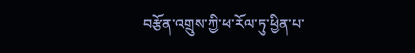བརྩོན་འགྲུས་ཀྱི་ཕ་རོལ་ཏུ་ཕྱིན་པ་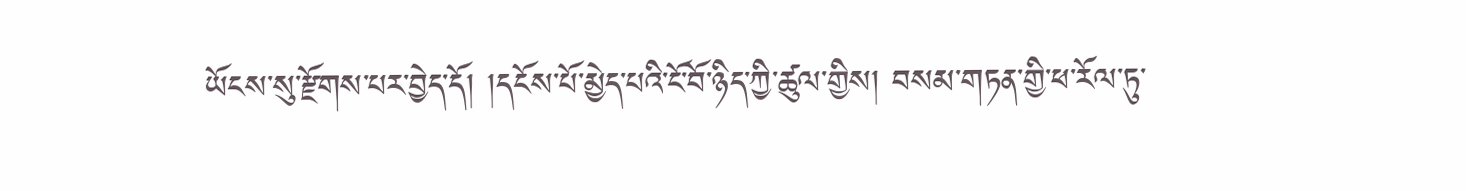ཡོངས་སུ་རྫོགས་པར་བྱེད་དོ། །དངོས་པོ་མྱེད་པའི་ངོ་བོ་ཉིད་ཀྱི་ཚུལ་གྱིས། བསམ་གཏན་གྱི་ཕ་རོལ་ཏུ་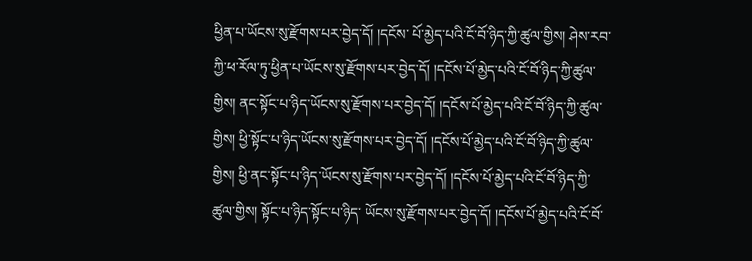ཕྱིན་པ་ཡོངས་སུ་རྫོགས་པར་བྱེད་དོ། །དངོས་ པོ་མྱེད་པའི་ངོ་བོ་ཉིད་ཀྱི་ཚུལ་གྱིས། ཤེས་རབ་ཀྱི་ཕ་རོལ་ཏུ་ཕྱིན་པ་ཡོངས་སུ་རྫོགས་པར་བྱེད་དོ། །དངོས་པོ་མྱེད་པའི་ངོ་བོ་ཉིད་ཀྱི་ཚུལ་གྱིས། ནང་སྟོང་པ་ཉིད་ཡོངས་སུ་རྫོགས་པར་བྱེད་དོ། །དངོས་པོ་མྱེད་པའི་ངོ་བོ་ཉིད་ཀྱི་ཚུལ་ གྱིས། ཕྱི་སྟོང་པ་ཉིད་ཡོངས་སུ་རྫོགས་པར་བྱེད་དོ། །དངོས་པོ་མྱེད་པའི་ངོ་བོ་ཉིད་ཀྱི་ཚུལ་གྱིས། ཕྱི་ནང་སྟོང་པ་ཉིད་ཡོངས་སུ་རྫོགས་པར་བྱེད་དོ། །དངོས་པོ་མྱེད་པའི་ངོ་བོ་ཉིད་ཀྱི་ཚུལ་གྱིས། སྟོང་པ་ཉིད་སྟོང་པ་ཉིད་ ཡོངས་སུ་རྫོགས་པར་བྱེད་དོ། །དངོས་པོ་མྱེད་པའི་ངོ་བོ་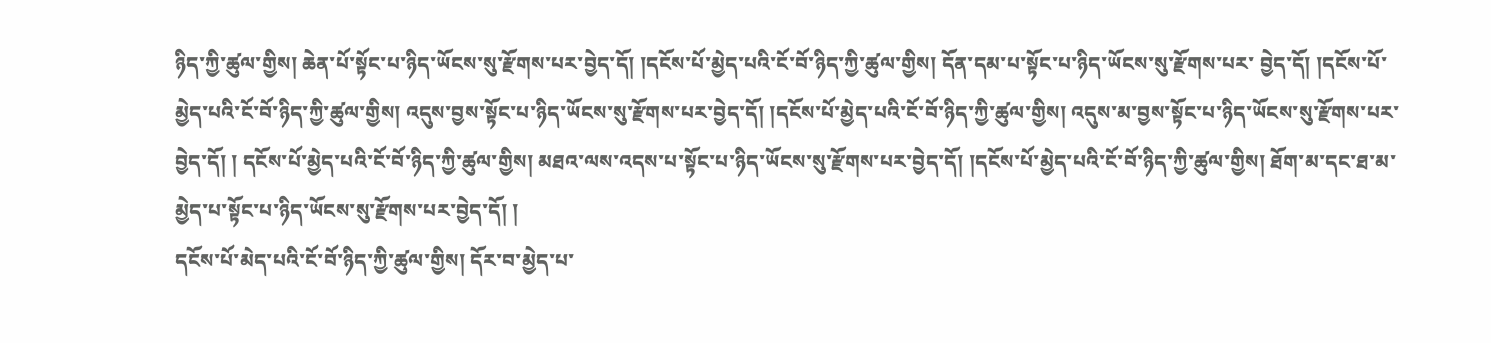ཉིད་ཀྱི་ཚུལ་གྱིས། ཆེན་པོ་སྟོང་པ་ཉིད་ཡོངས་སུ་རྫོགས་པར་བྱེད་དོ། །དངོས་པོ་མྱེད་པའི་ངོ་བོ་ཉིད་ཀྱི་ཚུལ་གྱིས། དོན་དམ་པ་སྟོང་པ་ཉིད་ཡོངས་སུ་རྫོགས་པར་ བྱེད་དོ། །དངོས་པོ་མྱེད་པའི་ངོ་བོ་ཉིད་ཀྱི་ཚུལ་གྱིས། འདུས་བྱས་སྟོང་པ་ཉིད་ཡོངས་སུ་རྫོགས་པར་བྱེད་དོ། །དངོས་པོ་མྱེད་པའི་ངོ་བོ་ཉིད་ཀྱི་ཚུལ་གྱིས། འདུས་མ་བྱས་སྟོང་པ་ཉིད་ཡོངས་སུ་རྫོགས་པར་བྱེད་དོ། ། དངོས་པོ་མྱེད་པའི་ངོ་བོ་ཉིད་ཀྱི་ཚུལ་གྱིས། མཐའ་ལས་འདས་པ་སྟོང་པ་ཉིད་ཡོངས་སུ་རྫོགས་པར་བྱེད་དོ། །དངོས་པོ་མྱེད་པའི་ངོ་བོ་ཉིད་ཀྱི་ཚུལ་གྱིས། ཐོག་མ་དང་ཐ་མ་མྱེད་པ་སྟོང་པ་ཉིད་ཡོངས་སུ་རྫོགས་པར་བྱེད་དོ། །
དངོས་པོ་མེད་པའི་ངོ་བོ་ཉིད་ཀྱི་ཚུལ་གྱིས། དོར་བ་མྱེད་པ་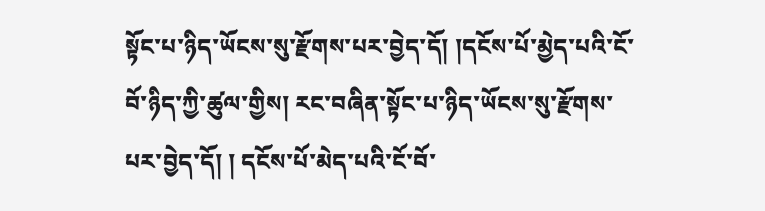སྟོང་པ་ཉིད་ཡོངས་སུ་རྫོགས་པར་བྱེད་དོ། །དངོས་པོ་མྱེད་པའི་ངོ་བོ་ཉིད་ཀྱི་ཚུལ་གྱིས། རང་བཞིན་སྟོང་པ་ཉིད་ཡོངས་སུ་རྫོགས་པར་བྱེད་དོ། ། དངོས་པོ་མེད་པའི་ངོ་བོ་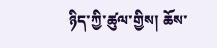ཉིད་ཀྱི་ཚུལ་གྱིས། ཆོས་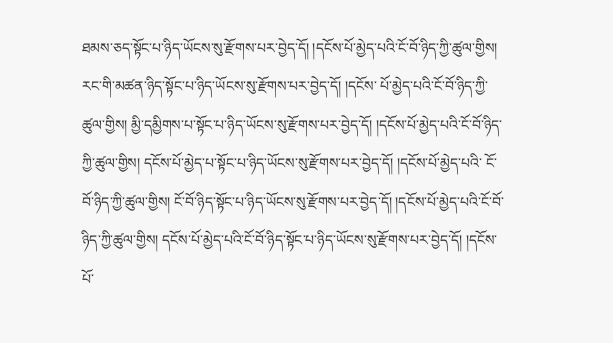ཐམས་ཅད་སྟོང་པ་ཉིད་ཡོངས་སུ་རྫོགས་པར་བྱེད་དོ། །དངོས་པོ་མྱེད་པའི་ངོ་བོ་ཉིད་ཀྱི་ཚུལ་གྱིས། རང་གི་མཚན་ཉིད་སྟོང་པ་ཉིད་ཡོངས་སུ་རྫོགས་པར་བྱེད་དོ། །དངོས་ པོ་མྱེད་པའི་ངོ་བོ་ཉིད་ཀྱི་ཚུལ་གྱིས། མྱི་དམྱིགས་པ་སྟོང་པ་ཉིད་ཡོངས་སུ་རྫོགས་པར་བྱེད་དོ། །དངོས་པོ་མྱེད་པའི་ངོ་བོ་ཉིད་ཀྱི་ཚུལ་གྱིས། དངོས་པོ་མྱེད་པ་སྟོང་པ་ཉིད་ཡོངས་སུ་རྫོགས་པར་བྱེད་དོ། །དངོས་པོ་མྱེད་པའི་ ངོ་བོ་ཉིད་ཀྱི་ཚུལ་གྱིས། ངོ་བོ་ཉིད་སྟོང་པ་ཉིད་ཡོངས་སུ་རྫོགས་པར་བྱེད་དོ། །དངོས་པོ་མྱེད་པའི་ངོ་བོ་ཉིད་ཀྱི་ཚུལ་གྱིས། དངོས་པོ་མྱེད་པའི་ངོ་བོ་ཉིད་སྟོང་པ་ཉིད་ཡོངས་སུ་རྫོགས་པར་བྱེད་དོ། །དངོས་པོ་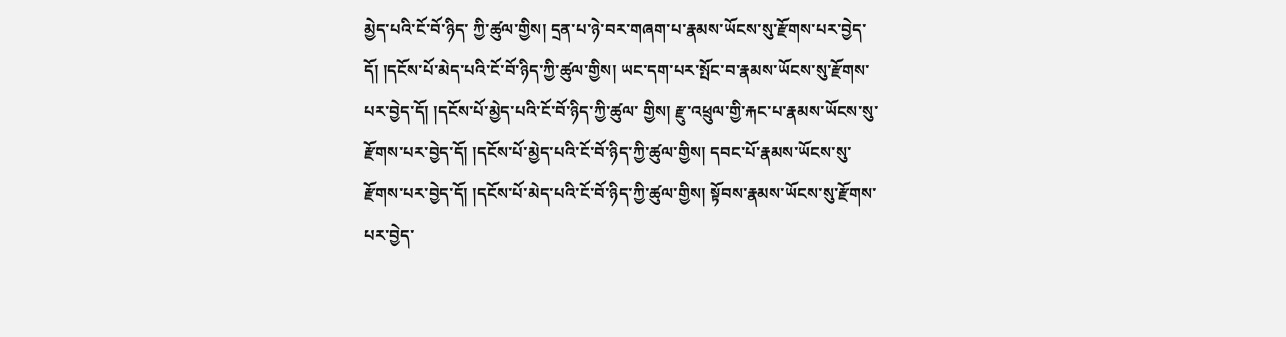མྱེད་པའི་ངོ་བོ་ཉིད་ ཀྱི་ཚུལ་གྱིས། དྲན་པ་ཉེ་བར་གཞག་པ་རྣམས་ཡོངས་སུ་རྫོགས་པར་བྱེད་དོ། །དངོས་པོ་མེད་པའི་ངོ་བོ་ཉིད་ཀྱི་ཚུལ་གྱིས། ཡང་དག་པར་སྤོང་བ་རྣམས་ཡོངས་སུ་རྫོགས་པར་བྱེད་དོ། །དངོས་པོ་མྱེད་པའི་ངོ་བོ་ཉིད་ཀྱི་ཚུལ་ གྱིས། རྫུ་འཕྲུལ་གྱི་རྐང་པ་རྣམས་ཡོངས་སུ་རྫོགས་པར་བྱེད་དོ། །དངོས་པོ་མྱེད་པའི་ངོ་བོ་ཉིད་ཀྱི་ཚུལ་གྱིས། དབང་པོ་རྣམས་ཡོངས་སུ་རྫོགས་པར་བྱེད་དོ། །དངོས་པོ་མེད་པའི་ངོ་བོ་ཉིད་ཀྱི་ཚུལ་གྱིས། སྟོབས་རྣམས་ཡོངས་སུ་རྫོགས་པར་བྱེད་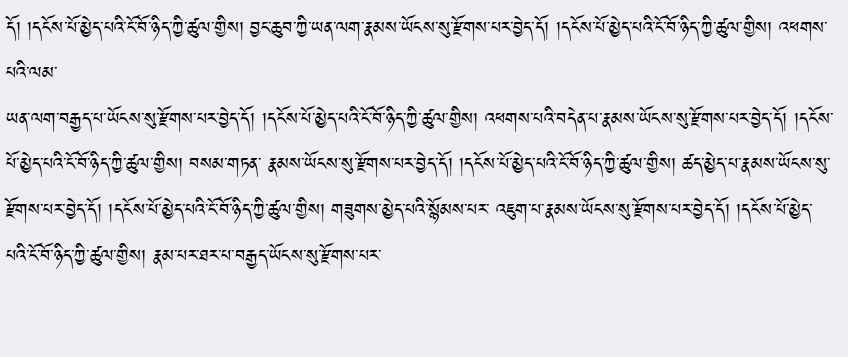དོ། །དངོས་པོ་མྱེད་པའི་ངོ་བོ་ཉིད་ཀྱི་ཚུལ་གྱིས། བྱང་ཆུབ་ཀྱི་ཡན་ལག་རྣམས་ཡོངས་སུ་རྫོགས་པར་བྱེད་དོ། །དངོས་པོ་མྱེད་པའི་ངོ་བོ་ཉིད་ཀྱི་ཚུལ་གྱིས། འཕགས་པའི་ལམ་
ཡན་ལག་བརྒྱད་པ་ཡོངས་སུ་རྫོགས་པར་བྱེད་དོ། །དངོས་པོ་མྱེད་པའི་ངོ་བོ་ཉིད་ཀྱི་ཚུལ་གྱིས། འཕགས་པའི་བདེན་པ་རྣམས་ཡོངས་སུ་རྫོགས་པར་བྱེད་དོ། །དངོས་པོ་མྱེད་པའི་ངོ་བོ་ཉིད་ཀྱི་ཚུལ་གྱིས། བསམ་གཏན་ རྣམས་ཡོངས་སུ་རྫོགས་པར་བྱེད་དོ། །དངོས་པོ་མྱེད་པའི་ངོ་བོ་ཉིད་ཀྱི་ཚུལ་གྱིས། ཚད་མྱེད་པ་རྣམས་ཡོངས་སུ་རྫོགས་པར་བྱེད་དོ། །དངོས་པོ་མྱེད་པའི་ངོ་བོ་ཉིད་ཀྱི་ཚུལ་གྱིས། གཟུགས་མྱེད་པའི་སྙོམས་པར་ འཇུག་པ་རྣམས་ཡོངས་སུ་རྫོགས་པར་བྱེད་དོ། །དངོས་པོ་མྱེད་པའི་ངོ་བོ་ཉིད་ཀྱི་ཚུལ་གྱིས། རྣམ་པར་ཐར་པ་བརྒྱད་ཡོངས་སུ་རྫོགས་པར་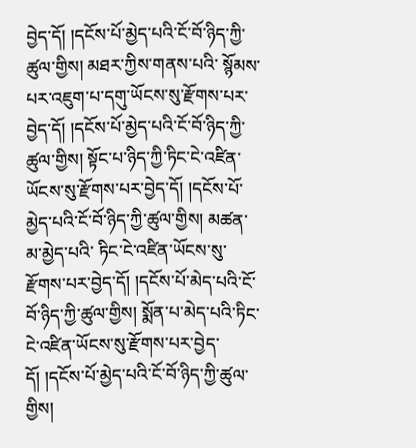བྱེད་དོ། །དངོས་པོ་མྱེད་པའི་ངོ་བོ་ཉིད་ཀྱི་ཚུལ་གྱིས། མཐར་ཀྱིས་གནས་པའི་ སྙོམས་པར་འཇུག་པ་དགུ་ཡོངས་སུ་རྫོགས་པར་བྱེད་དོ། །དངོས་པོ་མྱེད་པའི་ངོ་བོ་ཉིད་ཀྱི་ཚུལ་གྱིས། སྟོང་པ་ཉིད་ཀྱི་ཏིང་ངེ་འཛིན་ཡོངས་སུ་རྫོགས་པར་བྱེད་དོ། །དངོས་པོ་མྱེད་པའི་ངོ་བོ་ཉིད་ཀྱི་ཚུལ་གྱིས། མཚན་མ་མྱེད་པའི་ ཏིང་ངེ་འཛིན་ཡོངས་སུ་རྫོགས་པར་བྱེད་དོ། །དངོས་པོ་མེད་པའི་ངོ་བོ་ཉིད་ཀྱི་ཚུལ་གྱིས། སྨོན་པ་མེད་པའི་ཏིང་ངེ་འཛིན་ཡོངས་སུ་རྫོགས་པར་བྱེད་དོ། །དངོས་པོ་མྱེད་པའི་ངོ་བོ་ཉིད་ཀྱི་ཚུལ་གྱིས།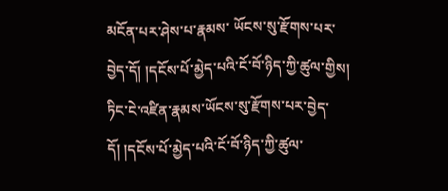མངོན་པར་ཤེས་པ་རྣམས་ ཡོངས་སུ་རྫོགས་པར་བྱེད་དོ། །དངོས་པོ་མྱེད་པའི་ངོ་བོ་ཉིད་ཀྱི་ཚུལ་གྱིས། ཏིང་ངེ་འཛིན་རྣམས་ཡོངས་སུ་རྫོགས་པར་བྱེད་དོ། །དངོས་པོ་མྱེད་པའི་ངོ་བོ་ཉིད་ཀྱི་ཚུལ་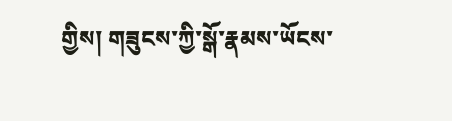གྱིས། གཟུངས་ཀྱི་སྒོ་རྣམས་ཡོངས་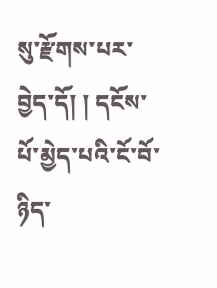སུ་རྫོགས་པར་བྱེད་དོ། ། དངོས་པོ་མྱེད་པའི་ངོ་བོ་ཉིད་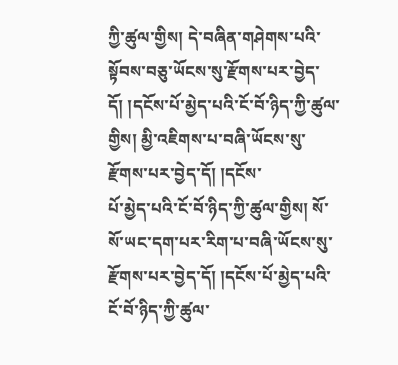ཀྱི་ཚུལ་གྱིས། དེ་བཞིན་གཤེགས་པའི་སྟོབས་བཅུ་ཡོངས་སུ་རྫོགས་པར་བྱེད་དོ། །དངོས་པོ་མྱེད་པའི་ངོ་བོ་ཉིད་ཀྱི་ཚུལ་གྱིས། མྱི་འཇིགས་པ་བཞི་ཡོངས་སུ་རྫོགས་པར་བྱེད་དོ། །དངོས་
པོ་མྱེད་པའི་ངོ་བོ་ཉིད་ཀྱི་ཚུལ་གྱིས། སོ་སོ་ཡང་དག་པར་རིག་པ་བཞི་ཡོངས་སུ་རྫོགས་པར་བྱེད་དོ། །དངོས་པོ་མྱེད་པའི་ངོ་བོ་ཉིད་ཀྱི་ཚུལ་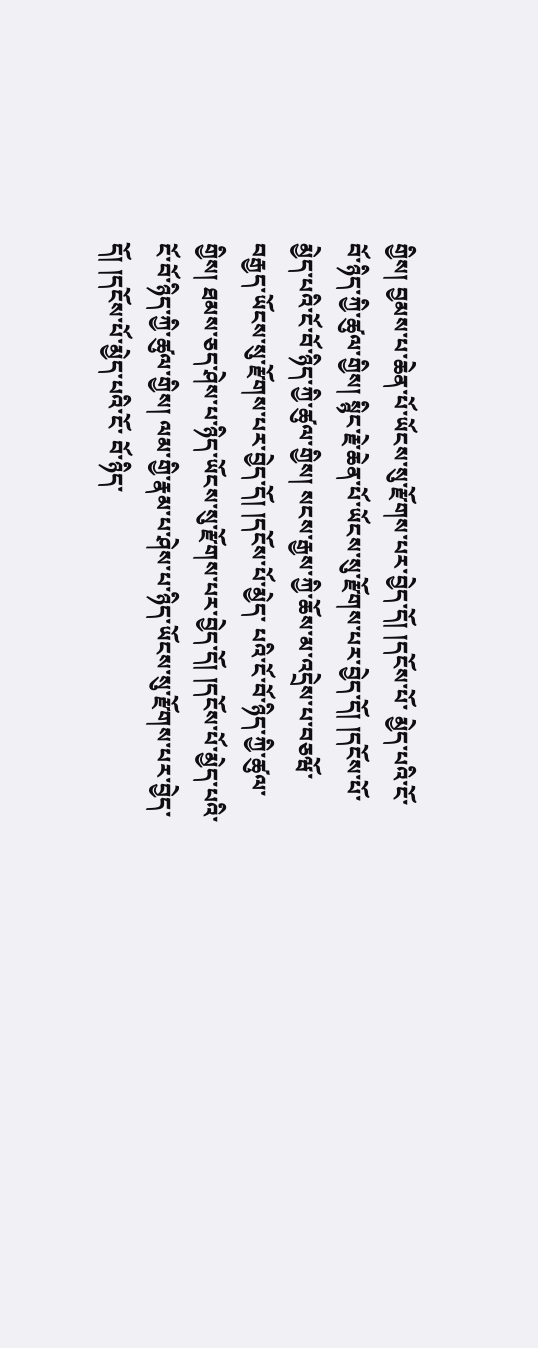གྱིས། བྱམས་པ་ཆེན་པོ་ཡོངས་སུ་རྫོགས་པར་བྱེད་དོ། །དངོས་པོ་ མྱེད་པའི་ངོ་བོ་ཉིད་ཀྱི་ཚུལ་གྱིས། སྙིང་རྗེ་ཆེན་པོ་ཡོངས་སུ་རྫོགས་པར་བྱེད་དོ། །དངོས་པོ་མྱེད་པའི་ངོ་བོ་ཉིད་ཀྱི་ཚུལ་གྱིས། སངས་རྒྱས་ཀྱི་ཆོས་མ་འདྲེས་པ་བཅཝོ་བརྒྱད་ཡོངས་སུ་རྫོགས་པར་བྱེད་དོ། །དངོས་པོ་མྱེད་ པའི་ངོ་བོ་ཉིད་ཀྱི་ཚུལ་གྱིས། ཐམས་ཅད་ཤེས་པ་ཉིད་ཡོངས་སུ་རྫོགས་པར་བྱེད་དོ། །དངོས་པོ་མྱེད་པའི་ངོ་བོ་ཉིད་ཀྱི་ཚུལ་གྱིས། ལམ་གྱི་རྣམ་པ་ཤེས་པ་ཉིད་ཡོངས་སུ་རྫོགས་པར་བྱེད་དོ། །དངོས་པོ་མྱེད་པའི་ངོ་ བོ་ཉིད་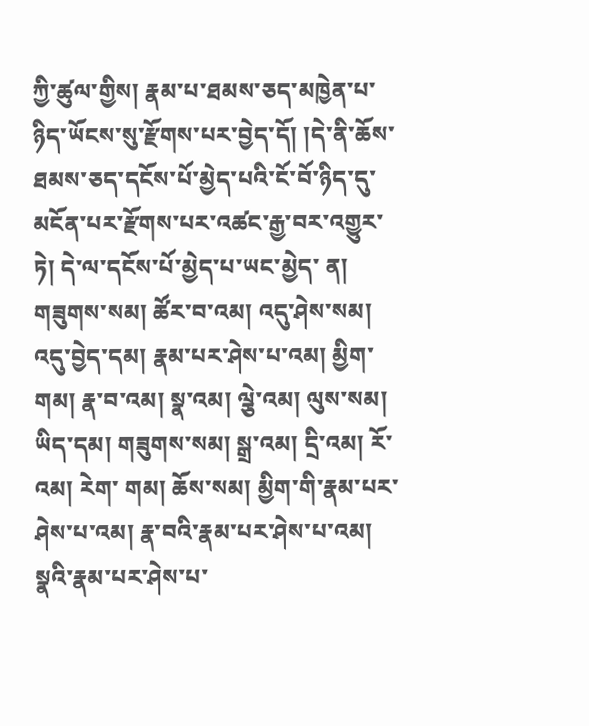ཀྱི་ཚུལ་གྱིས། རྣམ་པ་ཐམས་ཅད་མཁྱེན་པ་ཉིད་ཡོངས་སུ་རྫོགས་པར་བྱེད་དོ། །དེ་ནི་ཆོས་ཐམས་ཅད་དངོས་པོ་མྱེད་པའི་ངོ་བོ་ཉིད་དུ་མངོན་པར་རྫོགས་པར་འཚང་རྒྱ་བར་འགྱུར་ཏེ། དེ་ལ་དངོས་པོ་མྱེད་པ་ཡང་མྱེད་ ན། གཟུགས་སམ། ཚོར་བ་འམ། འདུ་ཤེས་སམ། འདུ་བྱེད་དམ། རྣམ་པར་ཤེས་པ་འམ། མྱིག་གམ། རྣ་བ་འམ། སྣ་འམ། ལྕེ་འམ། ལུས་སམ། ཡིད་དམ། གཟུགས་སམ། སྒྲ་འམ། དྲི་འམ། རོ་འམ། རེག་ གམ། ཆོས་སམ། མྱིག་གི་རྣམ་པར་ཤེས་པ་འམ། རྣ་བའི་རྣམ་པར་ཤེས་པ་འམ། སྣའི་རྣམ་པར་ཤེས་པ་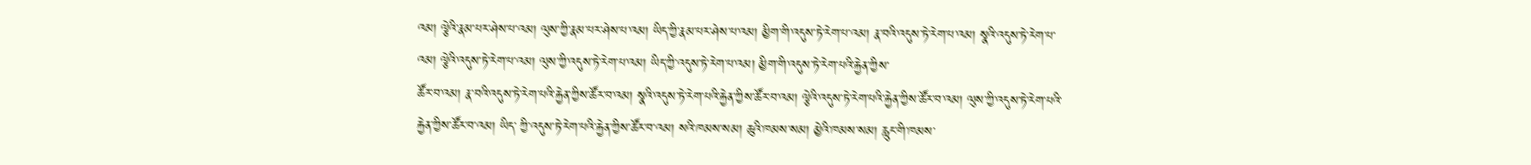འམ། ལྕེའི་རྣམ་པར་ཤེས་པ་འམ། ལུས་ཀྱི་རྣམ་པར་ཤེས་པ་འམ། ཡིད་ཀྱི་རྣམ་པར་ཤེས་པ་འམ། མྱིག་གི་འདུས་ཏེ་རེག་པ་འམ། རྣ་བའི་འདུས་ཏེ་རེག་པ་འམ། སྣའི་འདུས་ཏེ་རེག་པ་འམ། ལྕེའི་འདུས་ཏེ་རེག་པ་འམ། ལུས་ཀྱི་འདུས་ཏེ་རེག་པ་འམ། ཡིད་ཀྱི་འདུས་ཏེ་རེག་པ་འམ། མྱིག་གི་འདུས་ཏེ་རེག་པའི་རྐྱེན་ཀྱིས་
ཚོར་བ་འམ། རྣ་བའི་འདུས་ཏེ་རེག་པའི་རྐྱེན་ཀྱིས་ཚོར་བ་འམ། སྣའི་འདུས་ཏེ་རེག་པའི་རྐྱེན་ཀྱིས་ཚོར་བ་འམ། ལྕེའི་འདུས་ཏེ་རེག་པའི་རྐྱེན་ཀྱིས་ཚོར་བ་འམ། ལུས་ཀྱི་འདུས་ཏེ་རེག་པའི་རྐྱེན་ཀྱིས་ཚོར་བ་འམ། ཡིད་ ཀྱི་འདུས་ཏེ་རེག་པའི་རྐྱེན་ཀྱིས་ཚོར་བ་འམ། སའི་ཁམས་སམ། ཆུའི་ཁམས་སམ། མྱེའི་ཁམས་སམ། རླུང་གི་ཁམས་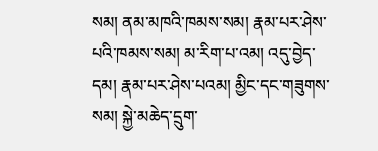སམ། ནམ་མཁའི་ཁམས་སམ། རྣམ་པར་ཤེས་པའི་ཁམས་སམ། མ་རིག་པ་འམ། འདུ་བྱེད་ དམ། རྣམ་པར་ཤེས་པའམ། མྱིང་དང་གཟུགས་སམ། སྐྱེ་མཆེད་དྲུག་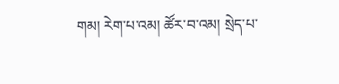གམ། རེག་པ་འམ། ཚོར་བ་འམ། སྲེད་པ་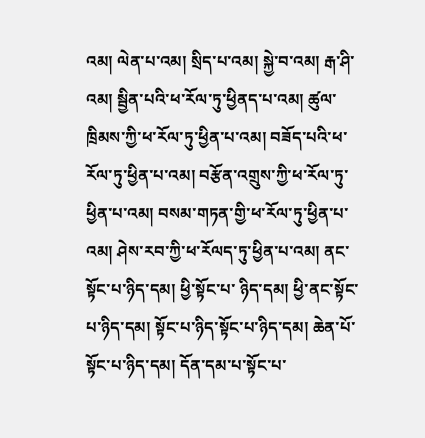འམ། ལེན་པ་འམ། སྲིད་པ་འམ། སྐྱེ་བ་འམ། རྒ་ཤི་འམ། སྦྱིན་པའི་ཕ་རོལ་ཏུ་ཕྱིནད་པ་འམ། ཚུལ་ ཁྲིམས་ཀྱི་ཕ་རོལ་ཏུ་ཕྱིན་པ་འམ། བཟོད་པའི་ཕ་རོལ་ཏུ་ཕྱིན་པ་འམ། བརྩོན་འགྲུས་ཀྱི་ཕ་རོལ་ཏུ་ཕྱིན་པ་འམ། བསམ་གཏན་གྱི་ཕ་རོལ་ཏུ་ཕྱིན་པ་འམ། ཤེས་རབ་ཀྱི་ཕ་རོལད་ཏུ་ཕྱིན་པ་འམ། ནང་སྟོང་པ་ཉིད་དམ། ཕྱི་སྟོང་པ་ ཉིད་དམ། ཕྱི་ནང་སྟོང་པ་ཉིད་དམ། སྟོང་པ་ཉིད་སྟོང་པ་ཉིད་དམ། ཆེན་པོ་སྟོང་པ་ཉིད་དམ། དོན་དམ་པ་སྟོང་པ་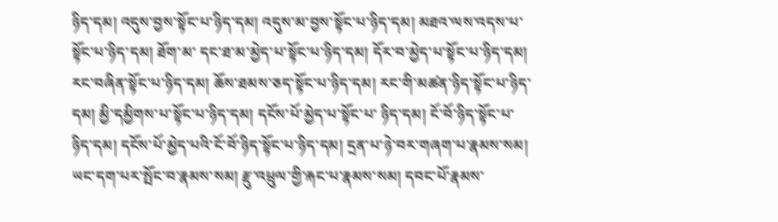ཉིད་དམ། འདུས་བྱས་སྟོང་པ་ཉིད་དམ། འདུས་མ་བྱས་སྟོང་པ་ཉིད་དམ། མཐའ་ལས་འདས་པ་སྟོང་པ་ཉིད་དམ། ཐོག་མ་ དང་ཐ་མ་མྱེད་པ་སྟོང་པ་ཉིད་དམ། དོར་བ་མྱེད་པ་སྟོང་པ་ཉིད་དམ། རང་བཞིན་སྟོང་པ་ཉིད་དམ། ཆོས་ཐམས་ཅད་སྟོང་པ་ཉིད་དམ། རང་གི་མཚན་ཉིད་སྟོང་པ་ཉིད་དམ། མྱི་དམྱིགས་པ་སྟོང་པ་ཉིད་དམ། དངོས་པོ་མྱེད་པ་སྟོང་པ་ ཉིད་དམ། ངོ་བོ་ཉིད་སྟོང་པ་ཉིད་དམ། དངོས་པོ་མྱེད་པའི་ངོ་བོ་ཉིད་སྟོང་པ་ཉིད་དམ། དྲན་པ་ཉེ་བར་གཞག་པ་རྣམས་སམ། ཡང་དག་པར་སྤོང་བ་རྣམས་སམ། རྫུ་འཕྲུལ་གྱི་རྐང་པ་རྣམས་སམ། དབང་པོ་རྣམས་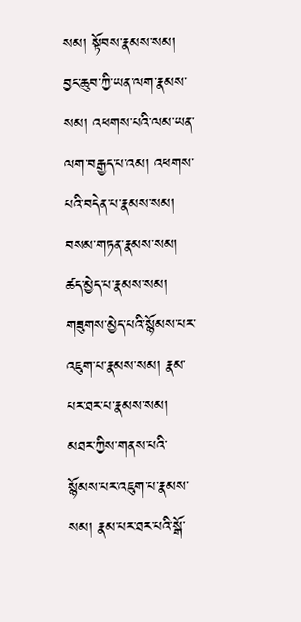སམ། སྟོབས་རྣམས་སམ། བྱང་ཆུབ་ཀྱི་ཡན་ལག་རྣམས་སམ། འཕགས་པའི་ལམ་ཡན་ལག་བརྒྱད་པ་འམ། འཕགས་པའི་བདེན་པ་རྣམས་སམ། བསམ་གཏན་རྣམས་སམ། ཚད་མྱེད་པ་རྣམས་སམ། གཟུགས་མྱེད་པའི་སྙོམས་པར་འཇུག་པ་རྣམས་སམ། རྣམ་པར་ཐར་པ་རྣམས་སམ། མཐར་ཀྱིས་གནས་པའི་སྙོམས་པར་འཇུག་པ་རྣམས་སམ། རྣམ་པར་ཐར་པའི་སྒོ་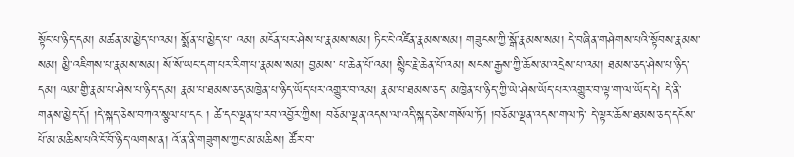སྟོང་པ་ཉིད་དམ། མཚན་མ་མྱེད་པ་འམ། སྨོན་པ་མྱེད་པ་ འམ། མངོན་པར་ཤེས་པ་རྣམས་སམ། ཏིང་ངེ་འཛིན་རྣམས་སམ། གཟུངས་ཀྱི་སྒོ་རྣམས་སམ། དེ་བཞིན་གཤེགས་པའི་སྟོབས་རྣམས་སམ། མྱི་འཇིགས་པ་རྣམས་སམ། སོ་སོ་ཡང་དག་པར་རིག་པ་རྣམས་སམ། བྱམས་ པ་ཆེན་པོ་འམ། སྙིང་རྗེ་ཆེན་པོ་འམ། སངས་རྒྱས་ཀྱི་ཆོས་མ་འདྲེས་པ་འམ། ཐམས་ཅད་ཤེས་པ་ཉིད་དམ། ལམ་གྱི་རྣམ་པ་ཤེས་པ་ཉིད་དམ། རྣམ་པ་ཐམས་ཅད་མཁྱེན་པ་ཉིད་ཡོད་པར་འགྱུར་བ་འམ། རྣམ་པ་ཐམས་ཅད་ མཁྱེན་པ་ཉིད་ཀྱི་ཡེ་ཤེས་ཡོད་པར་འགྱུར་བ་ལྟ་ག་ལ་ཡོད་དེ། དེ་ནི་གནས་མྱེད་དོ། །དེ་སྐད་ཅེས་བཀའ་སྩལ་པ་དང ། ཚེ་དང་ལྡན་པ་རབ་འབྱོར་ཀྱིས། བཅོམ་ལྡན་འདས་ལ་འདི་སྐད་ཅེས་གསོལ་ཏོ། །བཅོམ་ལྡན་འདས་གལ་ཏེ་ དེ་ལྟར་ཆོས་ཐམས་ཅད་དངོས་པོ་མ་མཆིས་པའི་ངོ་བོ་ཉིད་ལགས་ན། འོ་ན་ནི་གཟུགས་ཀྱང་མ་མཆིས། ཚོར་བ་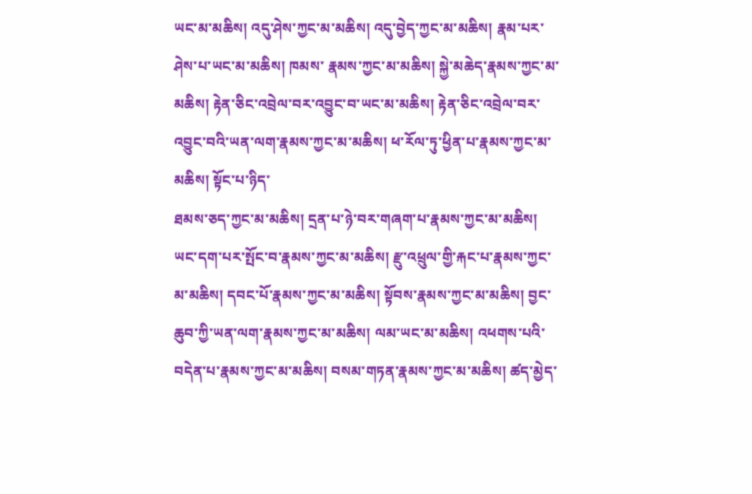ཡང་མ་མཆིས། འདུ་ཤེས་ཀྱང་མ་མཆིས། འདུ་བྱེད་ཀྱང་མ་མཆིས། རྣམ་པར་ཤེས་པ་ཡང་མ་མཆིས། ཁམས་ རྣམས་ཀྱང་མ་མཆིས། སྐྱེ་མཆེད་རྣམས་ཀྱང་མ་མཆིས། རྟེན་ཅིང་འབྲེལ་བར་འབྱུང་བ་ཡང་མ་མཆིས། རྟེན་ཅིང་འབྲེལ་བར་འབྱུང་བའི་ཡན་ལག་རྣམས་ཀྱང་མ་མཆིས། ཕ་རོལ་ཏུ་ཕྱིན་པ་རྣམས་ཀྱང་མ་མཆིས། སྟོང་པ་ཉིད་
ཐམས་ཅད་ཀྱང་མ་མཆིས། དྲན་པ་ཉེ་བར་གཞག་པ་རྣམས་ཀྱང་མ་མཆིས། ཡང་དག་པར་སྤོང་བ་རྣམས་ཀྱང་མ་མཆིས། རྫུ་འཕྲུལ་གྱི་རྐང་པ་རྣམས་ཀྱང་མ་མཆིས། དབང་པོ་རྣམས་ཀྱང་མ་མཆིས། སྟོབས་རྣམས་ཀྱང་མ་མཆིས། བྱང་ཆུབ་ཀྱི་ཡན་ལག་རྣམས་ཀྱང་མ་མཆིས། ལམ་ཡང་མ་མཆིས། འཕགས་པའི་བདེན་པ་རྣམས་ཀྱང་མ་མཆིས། བསམ་གཏན་རྣམས་ཀྱང་མ་མཆིས། ཚད་མྱེད་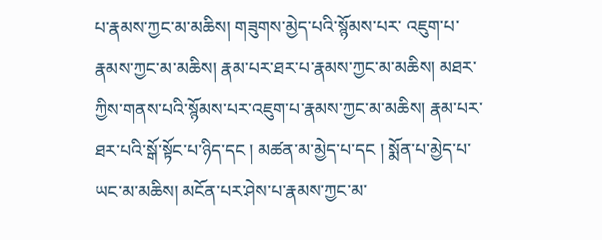པ་རྣམས་ཀྱང་མ་མཆིས། གཟུགས་མྱེད་པའི་སྙོམས་པར་ འཇུག་པ་རྣམས་ཀྱང་མ་མཆིས། རྣམ་པར་ཐར་པ་རྣམས་ཀྱང་མ་མཆིས། མཐར་ཀྱིས་གནས་པའི་སྙོམས་པར་འཇུག་པ་རྣམས་ཀྱང་མ་མཆིས། རྣམ་པར་ཐར་པའི་སྒོ་སྟོང་པ་ཉིད་དང ། མཚན་མ་མྱེད་པ་དང ། སྨོན་པ་མྱེད་པ་ ཡང་མ་མཆིས། མངོན་པར་ཤེས་པ་རྣམས་ཀྱང་མ་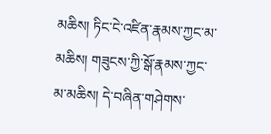མཆིས། ཏིང་ངེ་འཛིན་རྣམས་ཀྱང་མ་མཆིས། གཟུངས་ཀྱི་སྒོ་རྣམས་ཀྱང་མ་མཆིས། དེ་བཞིན་གཤེགས་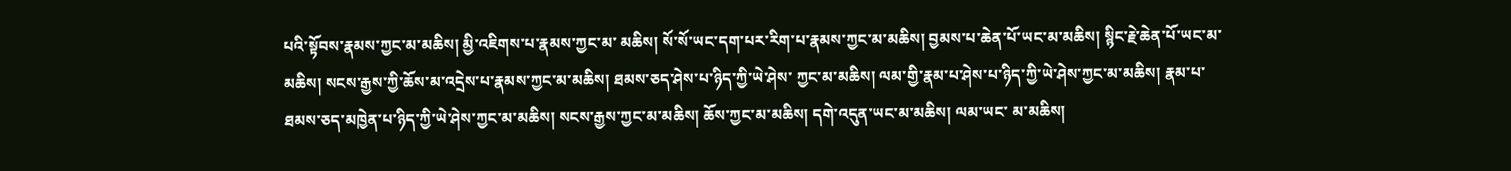པའི་སྟོབས་རྣམས་ཀྱང་མ་མཆིས། མྱི་འཇིགས་པ་རྣམས་ཀྱང་མ་ མཆིས། སོ་སོ་ཡང་དག་པར་རིག་པ་རྣམས་ཀྱང་མ་མཆིས། བྱམས་པ་ཆེན་པོ་ཡང་མ་མཆིས། སྙིང་རྗེ་ཆེན་པོ་ཡང་མ་མཆིས། སངས་རྒྱས་ཀྱི་ཆོས་མ་འདྲེས་པ་རྣམས་ཀྱང་མ་མཆིས། ཐམས་ཅད་ཤེས་པ་ཉིད་ཀྱི་ཡེ་ཤེས་ ཀྱང་མ་མཆིས། ལམ་གྱི་རྣམ་པ་ཤེས་པ་ཉིད་ཀྱི་ཡེ་ཤེས་ཀྱང་མ་མཆིས། རྣམ་པ་ཐམས་ཅད་མཁྱེན་པ་ཉིད་ཀྱི་ཡེ་ཤེས་ཀྱང་མ་མཆིས། སངས་རྒྱས་ཀྱང་མ་མཆིས། ཆོས་ཀྱང་མ་མཆིས། དགེ་འདུན་ཡང་མ་མཆིས། ལམ་ཡང་ མ་མཆིས།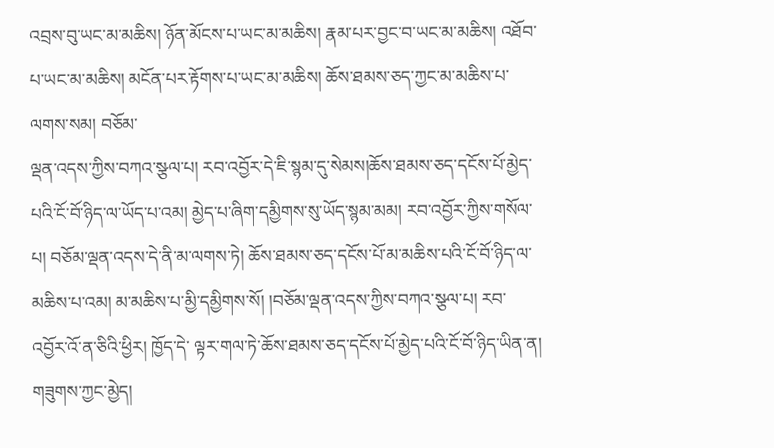འབྲས་བུ་ཡང་མ་མཆིས། ཉོན་མོངས་པ་ཡང་མ་མཆིས། རྣམ་པར་བྱང་བ་ཡང་མ་མཆིས། འཐོབ་པ་ཡང་མ་མཆིས། མངོན་པར་རྟོགས་པ་ཡང་མ་མཆིས། ཆོས་ཐམས་ཅད་ཀྱང་མ་མཆིས་པ་ལགས་སམ། བཅོམ་
ལྡན་འདས་ཀྱིས་བཀའ་སྩལ་པ། རབ་འབྱོར་དེ་ཇི་སྙམ་དུ་སེམས།ཆོས་ཐམས་ཅད་དངོས་པོ་མྱེད་པའི་ངོ་བོ་ཉིད་ལ་ཡོད་པ་འམ། མྱེད་པ་ཞིག་དམྱིགས་སུ་ཡོད་སྙམ་མམ། རབ་འབྱོར་ཀྱིས་གསོལ་པ། བཅོམ་ལྡན་འདས་དེ་ནི་མ་ལགས་ཏེ། ཆོས་ཐམས་ཅད་དངོས་པོ་མ་མཆིས་པའི་ངོ་བོ་ཉིད་ལ་མཆིས་པ་འམ། མ་མཆིས་པ་མྱི་དམྱིགས་སོ། །བཅོམ་ལྡན་འདས་ཀྱིས་བཀའ་སྩལ་པ། རབ་འབྱོར་འོ་ན་ཅིའི་ཕྱིར། ཁྱོད་དེ་ ལྟར་གལ་ཏེ་ཆོས་ཐམས་ཅད་དངོས་པོ་མྱེད་པའི་ངོ་བོ་ཉིད་ཡིན་ན། གཟུགས་ཀྱང་མྱེད།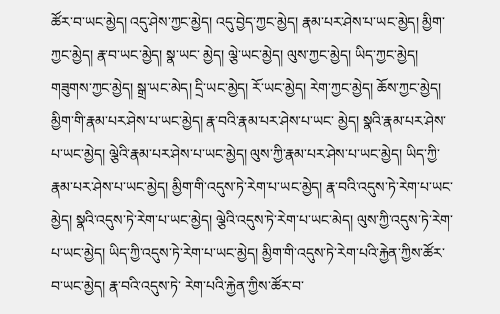ཚོར་བ་ཡང་མྱེད། འདུ་ཤེས་ཀྱང་མྱེད། འདུ་བྱེད་ཀྱང་མྱེད། རྣམ་པར་ཤེས་པ་ཡང་མྱེད། མྱིག་ཀྱང་མྱེད། རྣ་བ་ཡང་མྱེད། སྣ་ཡང་ མྱེད། ལྕེ་ཡང་མྱེད། ལུས་ཀྱང་མྱེད། ཡིད་ཀྱང་མྱེད། གཟུགས་ཀྱང་མྱེད། སྒྲ་ཡང་མེད། དྲི་ཡང་མྱེད། རོ་ཡང་མྱེད། རེག་ཀྱང་མྱེད། ཆོས་ཀྱང་མྱེད། མྱིག་གི་རྣམ་པར་ཤེས་པ་ཡང་མྱེད། རྣ་བའི་རྣམ་པར་ཤེས་པ་ཡང་ མྱེད། སྣའི་རྣམ་པར་ཤེས་པ་ཡང་མྱེད། ལྕེའི་རྣམ་པར་ཤེས་པ་ཡང་མྱེད། ལུས་ཀྱི་རྣམ་པར་ཤེས་པ་ཡང་མྱེད། ཡིད་ཀྱི་རྣམ་པར་ཤེས་པ་ཡང་མྱེད། མྱིག་གི་འདུས་ཏེ་རེག་པ་ཡང་མྱེད། རྣ་བའི་འདུས་ཏེ་རེག་པ་ཡང་ མྱེད། སྣའི་འདུས་ཏེ་རེག་པ་ཡང་མྱེད། ལྕེའི་འདུས་ཏེ་རེག་པ་ཡང་མེད། ལུས་ཀྱི་འདུས་ཏེ་རེག་པ་ཡང་མྱེད། ཡིད་ཀྱི་འདུས་ཏེ་རེག་པ་ཡང་མྱེད། མྱིག་གི་འདུས་ཏེ་རེག་པའི་རྐྱེན་ཀྱིས་ཚོར་བ་ཡང་མྱེད། རྣ་བའི་འདུས་ཏེ་ རེག་པའི་རྐྱེན་ཀྱིས་ཚོར་བ་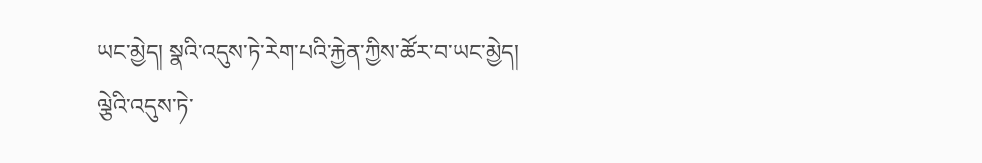ཡང་མྱེད། སྣའི་འདུས་ཏེ་རེག་པའི་རྐྱེན་ཀྱིས་ཚོར་བ་ཡང་མྱེད། ལྕེའི་འདུས་ཏེ་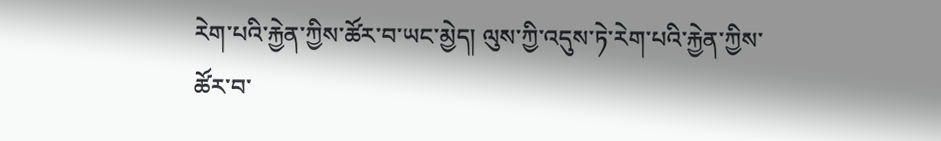རེག་པའི་རྐྱེན་ཀྱིས་ཚོར་བ་ཡང་མྱེད། ལུས་ཀྱི་འདུས་ཏེ་རེག་པའི་རྐྱེན་ཀྱིས་ཚོར་བ་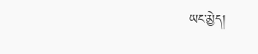ཡང་མྱེད།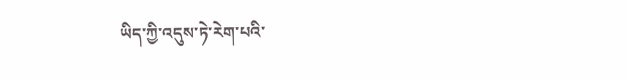ཡིད་ཀྱི་འདུས་ཏེ་རེག་པའི་